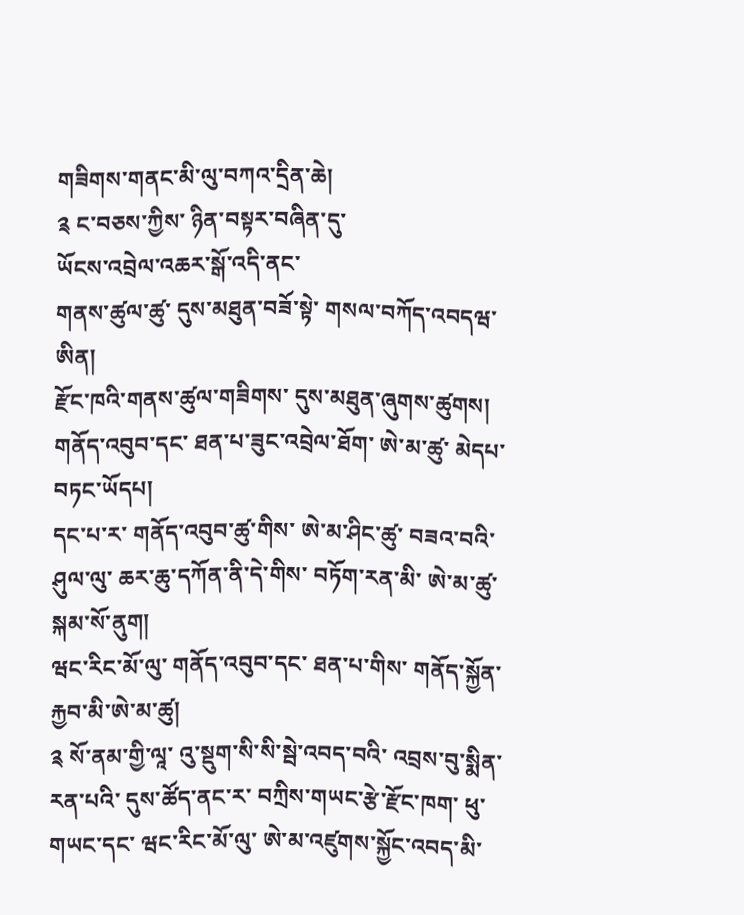གཟིགས་གནང་མི་ལུ་བཀའ་དྲིན་ཆེ།
༉ ང་བཅས་ཀྱིས་ ཉིན་བསྟར་བཞིན་དུ་
ཡོངས་འབྲེལ་འཆར་སྒོ་འདི་ནང་
གནས་ཚུལ་ཚུ་ དུས་མཐུན་བཟོ་སྟེ་ གསལ་བཀོད་འབདཝ་ཨིན།
རྫོང་ཁའི་གནས་ཚུལ་གཟིགས་ དུས་མཐུན་ཞུགས་ཚུགས།
གནོད་འབུབ་དང་ ཐན་པ་ཟུང་འབྲེལ་ཐོག་ ཨེ་མ་ཚུ་ མེདཔ་བཏང་ཡོདཔ།
དང་པ་ར་ གནོད་འབུབ་ཚུ་གིས་ ཨེ་མ་ཤིང་ཚུ་ བཟའ་བའི་ཤུལ་ལུ་ ཆར་ཆུ་དཀོན་ནི་དེ་གིས་ བཏོག་རན་མི་ ཨེ་མ་ཚུ་ སྐམ་སོ་ནུག།
ཝང་རིང་མོ་ལུ་ གནོད་འབུབ་དང་ ཐན་པ་གིས་ གནོད་སྐྱོན་རྐྱབ་མི་ཨེ་མ་ཚུ།
༉ སོ་ནམ་གྱི་ལཱ་ འུ་སྡུག་སི་སི་སྦེ་འབད་བའི་ འབྲས་བུ་སྨིན་རན་པའི་ དུས་ཚོད་ནང་ར་ བཀྲིས་གཡང་རྩེ་རྫོང་ཁག་ ཕུ་གཡང་དང་ ཝང་རིང་མོ་ལུ་ ཨེ་མ་འཛུགས་སྐྱོང་འབད་མི་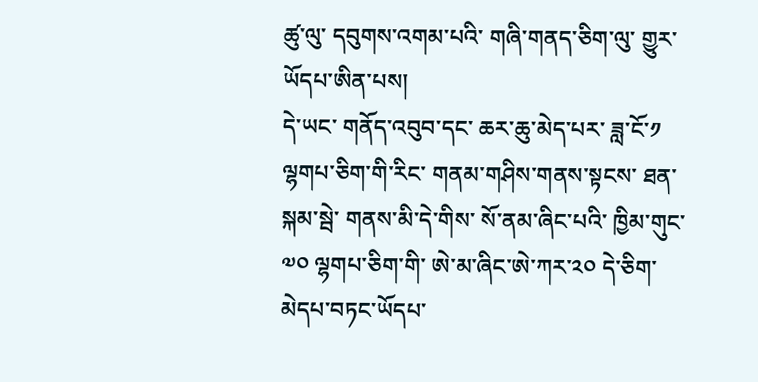ཚུ་ལུ་ དབུགས་འགམ་པའི་ གཞི་གནད་ཅིག་ལུ་ གྱུར་ཡོདཔ་ཨིན་པས།
དེ་ཡང་ གནོད་འབུབ་དང་ ཆར་ཆུ་མེད་པར་ ཟླ་ངོ་༡ ལྷགཔ་ཅིག་གི་རིང་ གནམ་གཤིས་གནས་སྟངས་ ཐན་སྐམ་སྦེ་ གནས་མི་དེ་གིས་ སོ་ནམ་ཞིང་པའི་ ཁྱིམ་གུང་༧༠ ལྷགཔ་ཅིག་གི་ ཨེ་མ་ཞིང་ཨེ་ཀར་༢༠ དེ་ཅིག་ མེདཔ་བཏང་ཡོདཔ་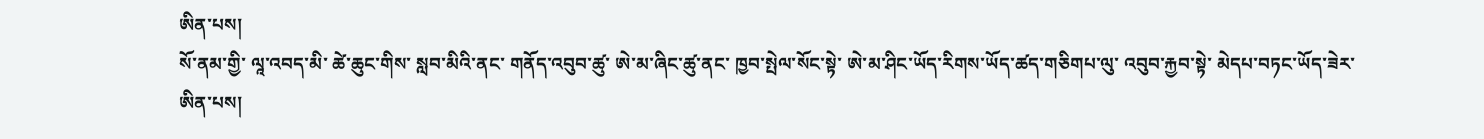ཨིན་པས།
སོ་ནམ་གྱི་ ལཱ་འབད་མི་ ཚེ་ཆུང་གིས་ སླབ་མིའི་ནང་ གནོད་འབུབ་ཚུ་ ཨེ་མ་ཞིང་ཚུ་ནང་ ཁྱབ་སྤེལ་སོང་སྟེ་ ཨེ་མ་ཤིང་ཡོད་རིགས་ཡོད་ཚད་གཅིགཔ་ལུ་ འབུབ་རྐྱབ་སྟེ་ མེདཔ་བཏང་ཡོད་ཟེར་ཨིན་པས།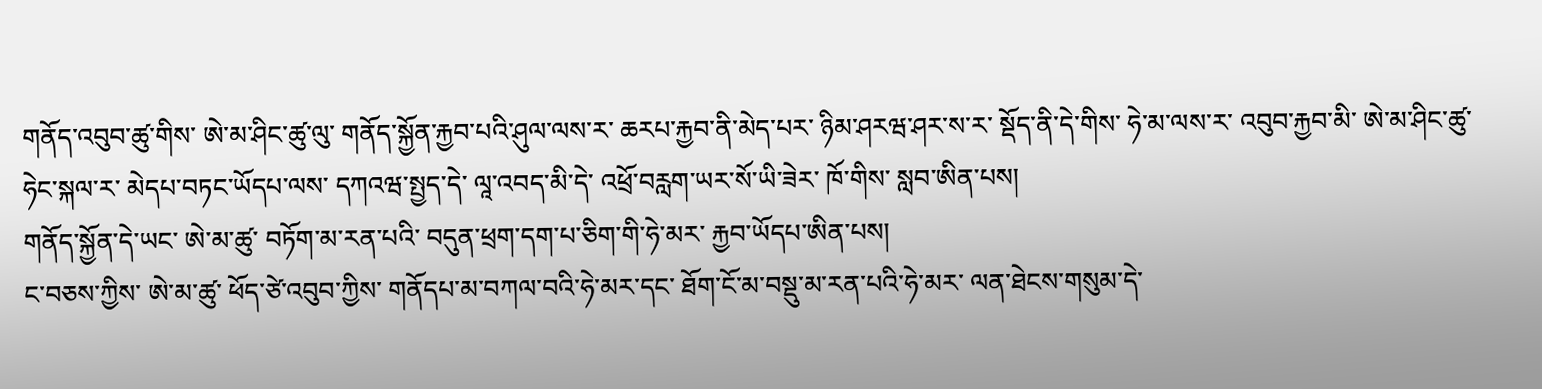གནོད་འབུབ་ཚུ་གིས་ ཨེ་མ་ཤིང་ཚུ་ལུ་ གནོད་སྐྱོན་རྐྱབ་པའི་ཤུལ་ལས་ར་ ཆརཔ་རྐྱབ་ནི་མེད་པར་ ཉིམ་ཤརཝ་ཤར་ས་ར་ སྡོད་ནི་དེ་གིས་ ཧེ་མ་ལས་ར་ འབུབ་རྐྱབ་མི་ ཨེ་མ་ཤིང་ཚུ་ ཧེང་སྐལ་ར་ མེདཔ་བཏང་ཡོདཔ་ལས་ དཀའཝ་སྤྱད་དེ་ ལཱ་འབད་མི་དེ་ འཕྲོ་བརླག་ཡར་སོ་ཡི་ཟེར་ ཁོ་གིས་ སླབ་ཨིན་པས།
གནོད་སྐྱོན་དེ་ཡང་ ཨེ་མ་ཚུ་ བཏོག་མ་རན་པའི་ བདུན་ཕྲག་དག་པ་ཅིག་གི་ཧེ་མར་ རྐྱབ་ཡོདཔ་ཨིན་པས།
ང་བཅས་ཀྱིས་ ཨེ་མ་ཚུ་ ཕོད་ཙེ་འབུབ་ཀྱིས་ གནོདཔ་མ་བཀལ་བའི་ཧེ་མར་དང་ ཐོག་ངོ་མ་བསྡུ་མ་རན་པའི་ཧེ་མར་ ལན་ཐེངས་གསུམ་དེ་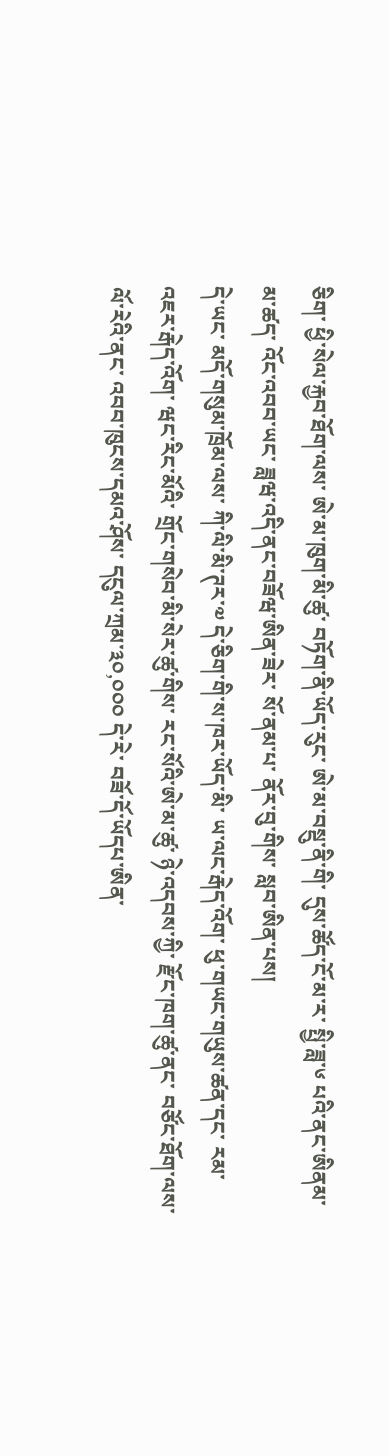ཅིག་ ཕྱི་སེལ་རྐྱབ་ཐོག་ལས་ ཨེ་མ་ཁུག་མི་ཚུ་ བཏོག་ནི་ཡོད་རུང་ ཨེ་མ་བསྡུ་ནི་གི་ དུས་ཚོད་ངོ་མ་ར་ སྤྱི་ཟླ་༦ པའི་ནང་ཨིནམ་མ་ཚད་ འོང་འབབ་ཡང་ ཟླཝ་འདི་ནང་བཟོཝ་ཨིན་ཟེར་ སོ་ནམ་པ་ ནོར་བུ་གིས་ སླབ་ཨིན་པས།
དེ་ཡང་ མདོ་གསུམ་ཁྲོམ་ལས་ ཀི་ལི་མི་ཊར་༧ དེ་ཅིག་གི་ས་ཁར་ཡོད་མི་ ཡ་ལང་རྒེད་འོག་ ཕུ་གཡང་གཡུས་ཚན་དང་ རམ་འཇར་རྒེད་འོག་ ཝང་རིང་མོའི་ གྲོང་གསེབ་མི་སེར་ཚུ་གིས་ རང་སོའི་ཨེ་མ་ཚུ་ ཉེ་འདབས་ཀྱི་ རྫོང་ཁག་ཚུ་ནང་ བཙོང་ཐོག་ལས་ ལོ་རེའི་ནང་ འབབ་ཁུངས་དམའ་ཤོས་ དངུལ་ཀྲམ་༣༠,༠༠༠ དེ་རེ་ བཟོ་དོ་ཡོདཔ་ཨིན་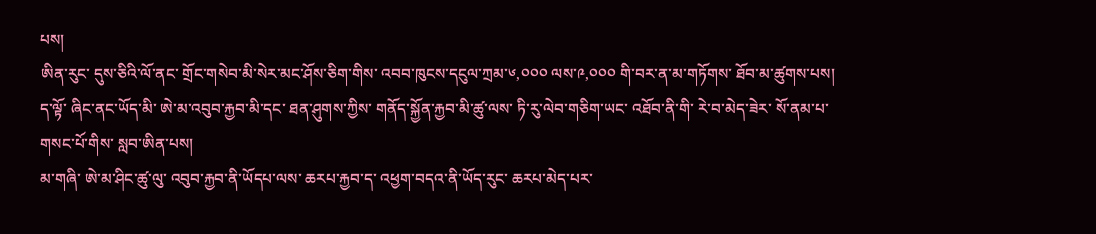པས།
ཨིན་རུང་ དུས་ཅིའི་ལོ་ནང་ གྲོང་གསེབ་མི་སེར་མང་ཤོས་ཅིག་གིས་ འབབ་ཁུངས་དངུལ་ཀྲམ་༦,༠༠༠ ལས་༩,༠༠༠ གི་བར་ན་མ་གཏོགས་ ཐོབ་མ་ཚུགས་པས།
ད་ལྟོ་ ཞིང་ནང་ཡོད་མི་ ཨེ་མ་འབུབ་རྐྱབ་མི་དང་ ཐན་ཤུགས་ཀྱིས་ གནོད་སྐྱོན་རྐྱབ་མི་ཚུ་ལས་ ཏི་རུ་ལེབ་གཅིག་ཡང་ འཐོབ་ནི་གི་ རེ་བ་མེད་ཟེར་ སོ་ནམ་པ་ གསང་པོ་གིས་ སླབ་ཨིན་པས།
མ་གཞི་ ཨེ་མ་ཤིང་ཚུ་ལུ་ འབུབ་རྐྱབ་ནི་ཡོདཔ་ལས་ ཆརཔ་རྐྱབ་ད་ འཕྱག་བདའ་ནི་ཡོད་རུང་ ཆརཔ་མེད་པར་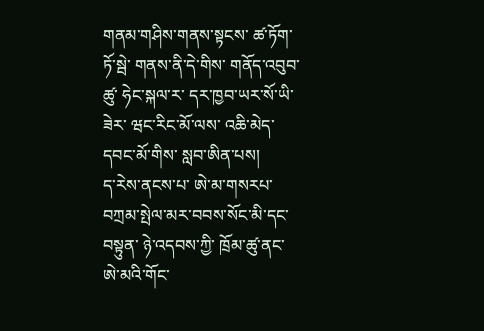གནམ་གཤིས་གནས་སྟངས་ ཚ་ཏོག་ཏོ་སྦེ་ གནས་ནི་དེ་གིས་ གནོད་འབུབ་ཚུ་ ཧེང་སྐལ་ར་ དར་ཁྱབ་ཡར་སོ་ཡི་ཟེར་ ཝང་རིང་མོ་ལས་ འཆི་མེད་དབང་མོ་གིས་ སླབ་ཨིན་པས།
ད་རེས་ནངས་པ་ ཨེ་མ་གསརཔ་བཀྲམ་སྤེལ་མར་བབས་སོང་མི་དང་བསྟུན་ ཉེ་འདབས་ཀྱི་ ཁྲོམ་ཚུ་ནང་ ཨེ་མའི་གོང་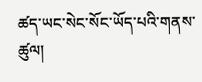ཚད་ཡང་སེང་སོང་ཡོད་པའི་གནས་ཚུལ།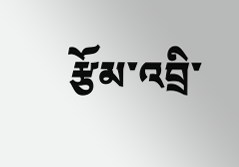རྩོམ་འབྲི་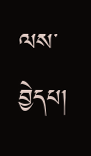ལས་བྱེདཔ།